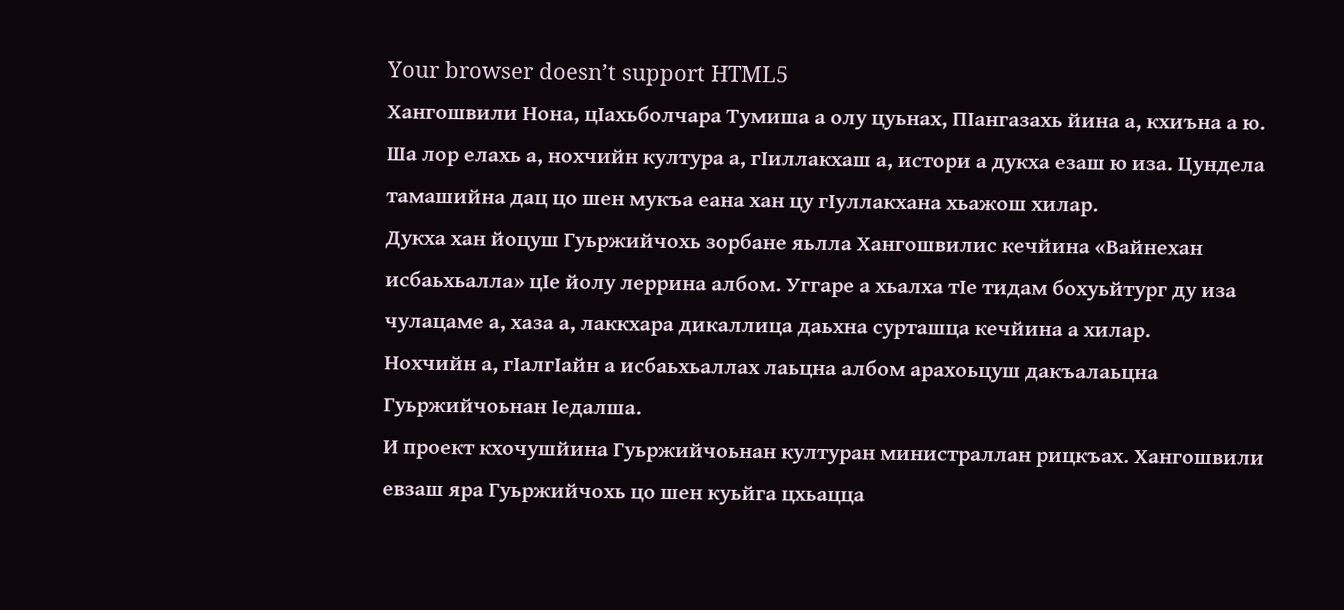Your browser doesn’t support HTML5
Хангошвили Нона, цIахьболчара Тумиша а олу цуьнах, ПIангазахь йина а, кхиъна а ю. Ша лор елахь а, нохчийн култура а, гIиллакхаш а, истори а дукха езаш ю иза. Цундела тамашийна дац цо шен мукъа еана хан цу гIуллакхана хьажош хилар.
Дукха хан йоцуш Гуьржийчохь зорбане яьлла Хангошвилис кечйина «Вайнехан исбаьхьалла» цIе йолу леррина албом. Уггаре а хьалха тIе тидам бохуьйтург ду иза чулацаме а, хаза а, лаккхара дикаллица даьхна сурташца кечйина а хилар.
Нохчийн а, гIалгIайн а исбаьхьаллах лаьцна албом арахоьцуш дакъалаьцна Гуьржийчоьнан Iедалша.
И проект кхочушйина Гуьржийчоьнан културан министраллан рицкъах. Хангошвили евзаш яра Гуьржийчохь цо шен куьйга цхьацца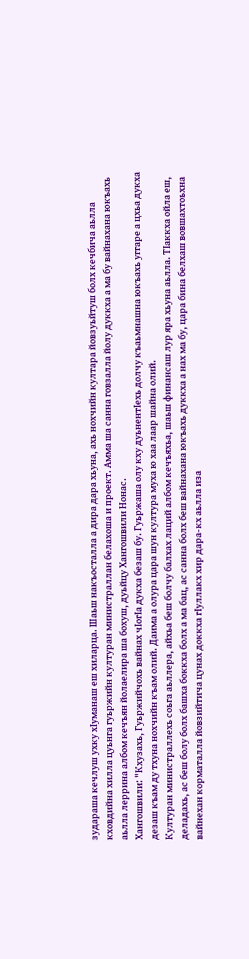зудараша кечлуш ухку хIуманаш еш хиларца. Шаьш накъосталла а дира дара хьуна, ахь нохчийн култара йовзуьйтуш болх кечбича аьлла кховдийна хилла цуьнга гуьржийн културан министраллан белахоша и проект. Амма ша санна говзалла йолу дуккха а ма бу вайнахана юкъахь аьлла леррина албом кечъян йолаелира ша бохуш, дуьйцу Хангошвили Нонас.
Хангошвили: "Кхузахь, Гуьржийчохь вайнах чIогIа дукха безаш бу. Гуьржаша олу кху дуьнентIехь долчу къаьмнашна юкъахь уггаре а цхьа дукха дезаш къам ду тхуна нохчийн къам олий. Даима а олура цара шун култура муха ю хаа лаар шайна олий.
Културан министраллехь соьга аьллера, айхьа беш болчу балхах лаций албом кечъяхьа, шаьш финансаш лур яра хьуна аьлла. ТIаккха ойла еш, деладахь, ас беш болу болх башха боккха болх а ма бац, ас санна болх беш вайнахана юкъахь дуккха а нах ма бу, цара бина белхаш вовшахтоьхна вайнехан корматалла йовзийтича цунах доккха гIуллакх хир дара-кх аьлла иза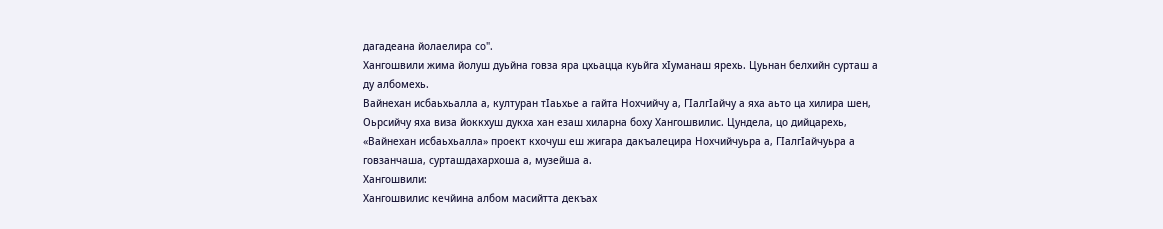дагадеана йолаелира со".
Хангошвили жима йолуш дуьйна говза яра цхьацца куьйга хIуманаш ярехь. Цуьнан белхийн сурташ а ду албомехь.
Вайнехан исбаьхьалла а, културан тIаьхье а гайта Нохчийчу а, ГIалгIайчу а яха аьто ца хилира шен, Оьрсийчу яха виза йоккхуш дукха хан езаш хиларна боху Хангошвилис. Цундела, цо дийцарехь, «Вайнехан исбаьхьалла» проект кхочуш еш жигара дакъалецира Нохчийчуьра а, ГIалгIайчуьра а говзанчаша, сурташдахархоша а, музейша а.
Хангошвили:
Хангошвилис кечйина албом масийтта декъах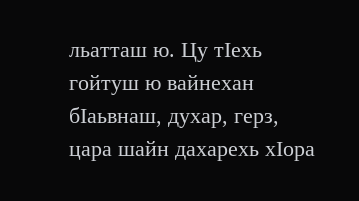льатташ ю. Цу тIехь гойтуш ю вайнехан бIаьвнаш, духар, герз, цара шайн дахарехь хIора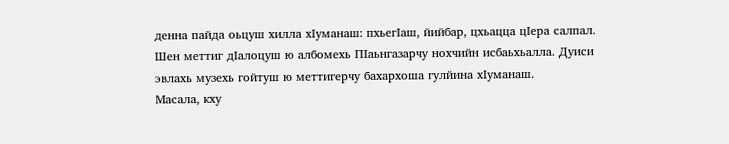денна пайда оьцуш хилла хIуманаш: пхьегIаш, йийбар, цхьацца цIера салпал.
Шен меттиг дIалоцуш ю албомехь ПIаьнгазарчу нохчийн исбаьхьалла. Дуиси эвлахь музехь гойтуш ю меттигерчу бахархоша гулйина хIуманаш.
Масала, кху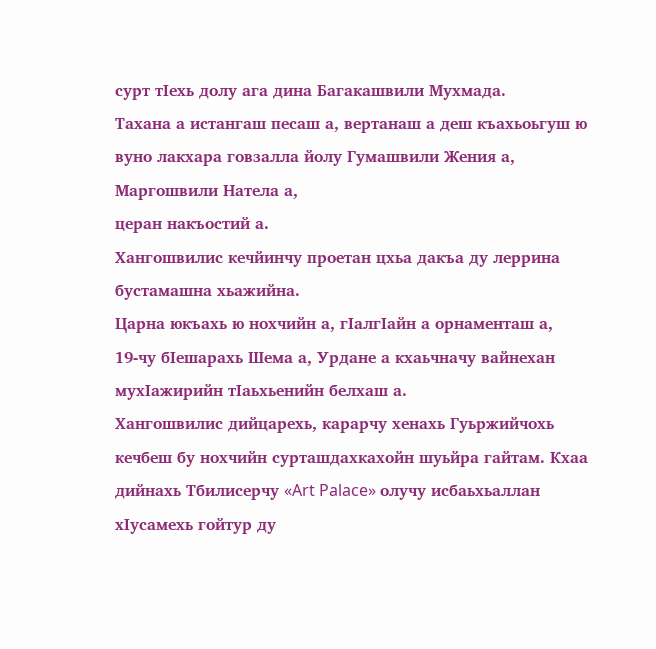сурт тIехь долу ага дина Багакашвили Мухмада.
Тахана а истангаш песаш а, вертанаш а деш къахьоьгуш ю вуно лакхара говзалла йолу Гумашвили Жения а,
Маргошвили Натела а,
церан накъостий а.
Хангошвилис кечйинчу проетан цхьа дакъа ду леррина бустамашна хьажийна.
Царна юкъахь ю нохчийн а, гIалгIайн а орнаменташ а,
19-чу бIешарахь Шема а, Урдане а кхаьчначу вайнехан мухIажирийн тIаьхьенийн белхаш а.
Хангошвилис дийцарехь, карарчу хенахь Гуьржийчохь кечбеш бу нохчийн сурташдахкахойн шуьйра гайтам. Кхаа дийнахь Тбилисерчу «Art Palace» олучу исбаьхьаллан хIусамехь гойтур ду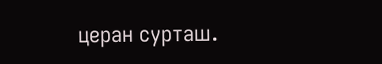церан сурташ.